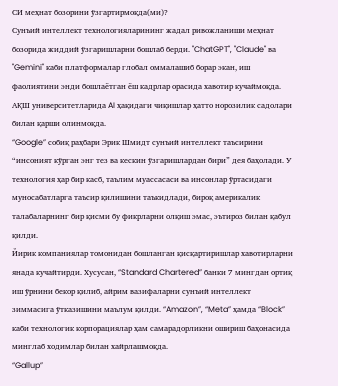СИ меҳнат бозорини ўзгартирмоқда(ми)?
Сунъий интеллект технологияларининг жадал ривожланиши меҳнат бозорида жиддий ўзгаришларни бошлаб берди. "ChatGPT", "Claude" ва "Gemini" каби платформалар глобал оммалашиб борар экан, иш фаолиятини энди бошлаётган ёш кадрлар орасида хавотир кучаймоқда. АҚШ университетларида AI ҳақидаги чиқишлар ҳатто норозилик садолари билан қарши олинмоқда.
“Google” собиқ раҳбари Эрик Шмидт сунъий интеллект таъсирини “инсоният кўрган энг тез ва кескин ўзгаришлардан бири” дея баҳолади. У технология ҳар бир касб, таълим муассасаси ва инсонлар ўртасидаги муносабатларга таъсир қилишини таъкидлади, бироқ америкалик талабаларнинг бир қисми бу фикрларни олқиш эмас, эътироз билан қабул қилди.
Йирик компаниялар томонидан бошланган қисқартиришлар хавотирларни янада кучайтирди. Хусусан, “Standard Chartered” банки 7 мингдан ортиқ иш ўрнини бекор қилиб, айрим вазифаларни сунъий интеллект зиммасига ўтказишини маълум қилди. “Amazon”, “Meta” ҳамда “Block” каби технологик корпорациялар ҳам самарадорликни ошириш баҳонасида минглаб ходимлар билан хайрлашмоқда.
“Gallup”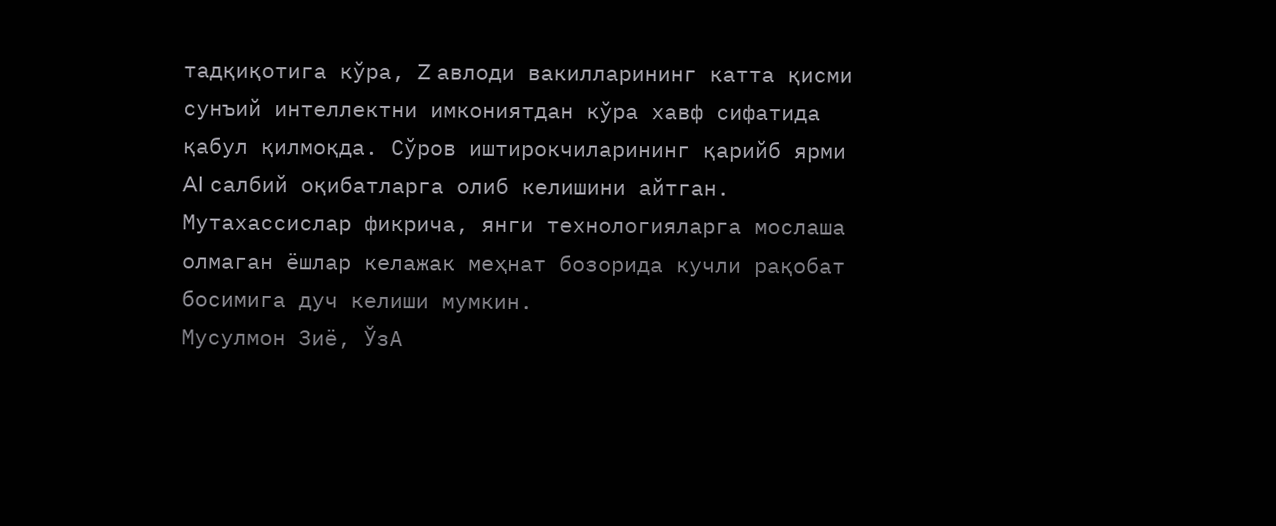тадқиқотига кўра, Z авлоди вакилларининг катта қисми сунъий интеллектни имкониятдан кўра хавф сифатида қабул қилмоқда. Сўров иштирокчиларининг қарийб ярми AI салбий оқибатларга олиб келишини айтган. Мутахассислар фикрича, янги технологияларга мослаша олмаган ёшлар келажак меҳнат бозорида кучли рақобат босимига дуч келиши мумкин.
Мусулмон Зиё, ЎзА